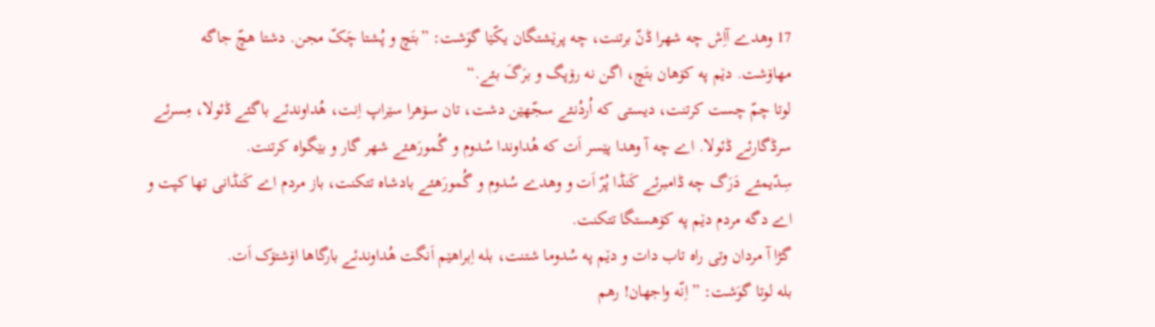17 وهدے آاِش چه شهرا ڈنّ برتنت، چه پرێشتگان یکّێا گوَشت: ”بتَچ و پُشتا چَکّ مجن. دشتا هچّ جاگه مهاۆشت. دێم په کۆهان بتَچ، اگن نه رۆپگ و برَگَ بئے.“
لوتا چمّ چست کرتنت، دیستی که اُردُنئے سجّهێن دشت، تان سۆهرا سێراپ اِنت، هُداوندئے باگئے ڈئولا، مِسرئے سرڈگارئے ڈئولا. اے چه آ وهدا پێسر اَت که هُداوندا سُدوم و گُمورَهئے شهر گار و بێگواه کرتنت.
سِدّیمئے دَرَگ چه ڈامبرئے کَنڈا پُرّ اَت و وهدے سُدوم و گُمورَهئے بادشاه تتکنت، باز مردم اے کَنڈانی تها کپت و اے دگه مردم دێم په کۆهستگا تتکنت.
گڑا آ مردان وتی راه تاب دات و دێم په سُدوما شتنت، بله اِبراهێم اَنگت هُداوندئے بارگاها اۆشتۆک اَت.
بله لوتا گوَشت: ”اِنّه واجهان! رهم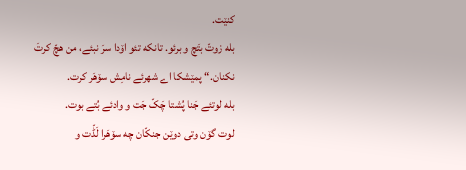کنێت.
بله زوتّ بتَچ و برئو. تانکه تئو اۆدا سرَ نبئے، من هچّ کرتَ نکنان.“ پمێشکا اے شهرئے نامِش سۆهَر کرت.
بله لوتئے جَنا پُشتا چَکّ جَت و وادئے بُتے بوت.
لوت گۆن وتی دوێن جنکّان چه سۆهَرا لَڈّت و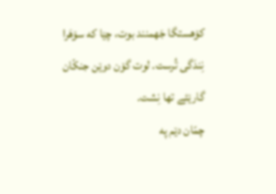کۆهستگا جَهمنند بوت، چێا که سۆهَرا نِندَگی تُرست. لوت گۆن دوێن جنکّان گارێئے تها نِشت.
چمّان دێم په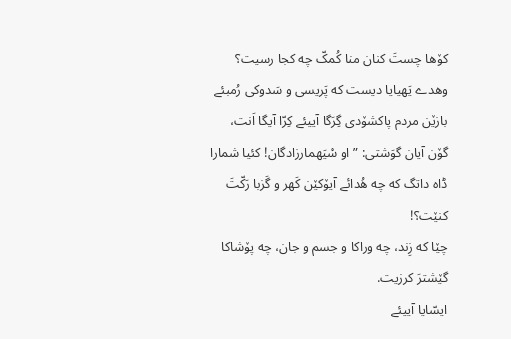کۆها چستَ کنان منا کُمکّ چه کجا رسیت؟
وهدے یَهیایا دیست که پَریسی و سَدوکی رُمبئے بازێن مردم پاکشۆدی گِرَگا آییئے کِرّا آیگا اَنت، گۆن آیان گوَشتی: ”او سْیَهمارزادگان! کئیا شمارا ڈاه داتگ که چه هُدائے آیۆکێن کَهر و گَزبا رَکّتَ کنێت؟!
چێا که زِند، چه وراکا و جسم و جان، چه پۆشاکا گێشترَ کرزیت.
ایسّایا آییئے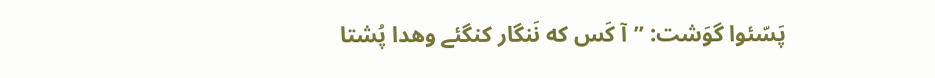پَسّئوا گوَشت: ”آ کَس که نَنگار کنگئے وهدا پُشتا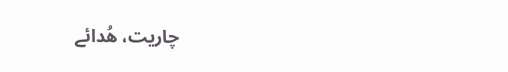چاریت، هُدائے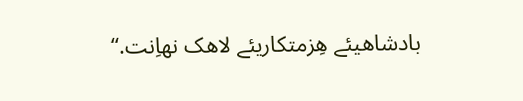بادشاهیئے هِزمتکاریئے لاهک نهاِنت.“